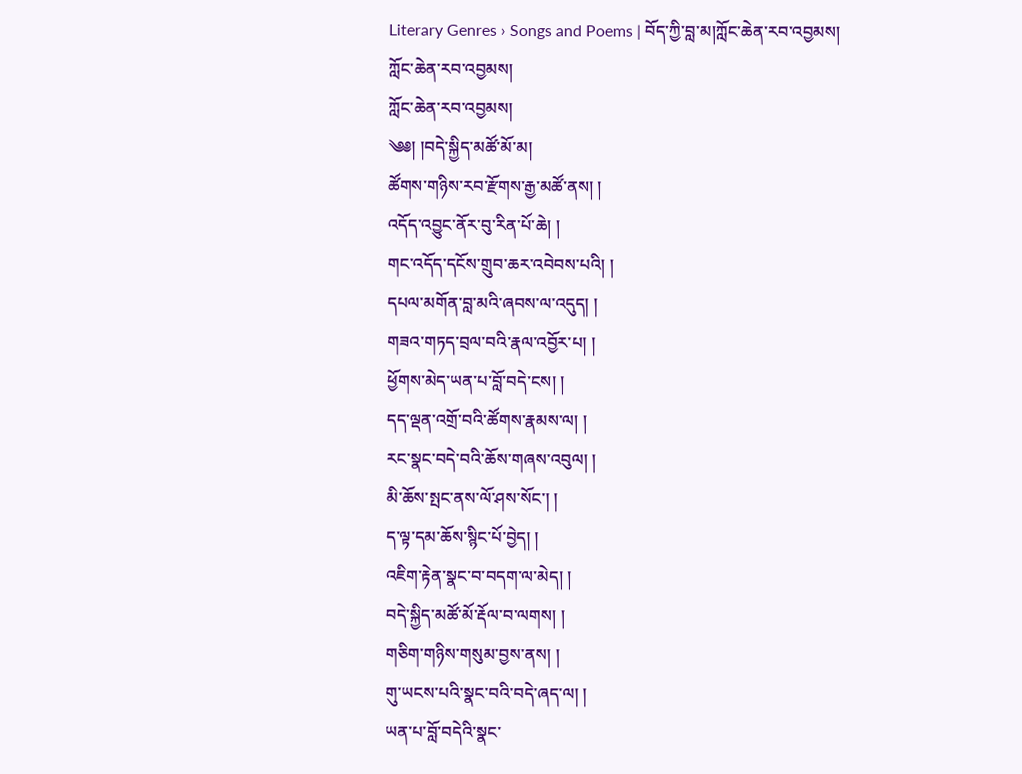Literary Genres › Songs and Poems | བོད་ཀྱི་བླ་མ།ཀློང་ཆེན་རབ་འབྱམས།
ཀློང་ཆེན་རབ་འབྱམས།
ཀློང་ཆེན་རབ་འབྱམས།
༄༅། །བདེ་སྐྱིད་མཚོ་མོ་མ།
ཚོགས་གཉིས་རབ་རྫོགས་རྒྱ་མཚོ་ནས། །
འདོད་འབྱུང་ནོར་བུ་རིན་པོ་ཆེ། །
གང་འདོད་དངོས་གྲུབ་ཆར་འབེབས་པའི། །
དཔལ་མགོན་བླ་མའི་ཞབས་ལ་འདུད། །
གཟའ་གཏད་བྲལ་བའི་རྣལ་འབྱོར་པ། །
ཕྱོགས་མེད་ཡན་པ་བློ་བདེ་ངས། །
དད་ལྡན་འགྲོ་བའི་ཚོགས་རྣམས་ལ། །
རང་སྣང་བདེ་བའི་ཆོས་གཞས་འབུལ། །
མི་ཆོས་སྤང་ནས་ལོ་ཤས་སོང་། །
ད་ལྟ་དམ་ཆོས་སྙིང་པོ་བྱེད། །
འཇིག་རྟེན་སྣང་བ་བདག་ལ་མེད། །
བདེ་སྐྱིད་མཚོ་མོ་རྡོལ་བ་ལགས། །
གཅིག་གཉིས་གསུམ་བྱས་ནས། །
གུ་ཡངས་པའི་སྣང་བའི་བདེ་ཞད་ལ། །
ཡན་པ་བློ་བདེའི་སྣང་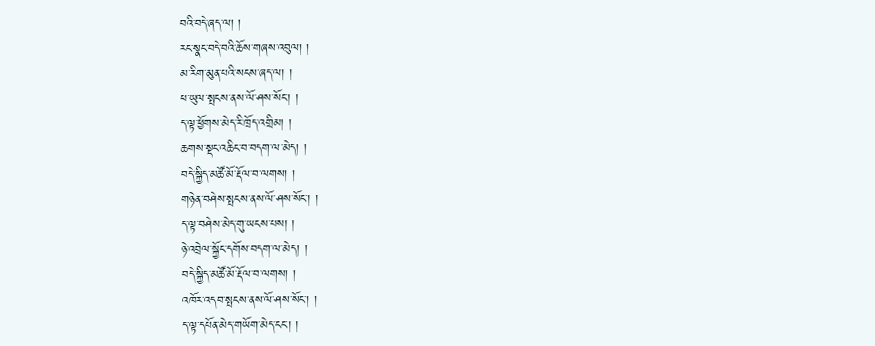བའི་བདེ་ཞད་ལ། །
རང་སྣང་བདེ་བའི་ཆོས་གཞས་འབུལ། །
མ་རིག་མུན་པའི་སངས་ཞད་ལ། །
ཕ་ཡུལ་སྤངས་ནས་ལོ་ཤས་སོང་། །
ད་ལྟ་ཕྱོགས་མེད་རི་ཁྲོད་འགྲིམ། །
ཆགས་སྡང་འཆིང་བ་བདག་ལ་མེད། །
བདེ་སྐྱིད་མཚོ་མོ་རྡོལ་བ་ལགས། །
གཉེན་བཤེས་སྤངས་ནས་ལོ་ཤས་སོང་། །
ད་ལྟ་བཤེས་མེད་གུ་ཡངས་པས། །
ཉེ་འབྲེལ་སྐྱོང་དགོས་བདག་ལ་མེད། །
བདེ་སྐྱིད་མཚོ་མོ་རྡོལ་བ་ལགས། །
འཁོར་འདབ་སྤངས་ནས་ལོ་ཤས་སོང་། །
ད་ལྟ་དཔོན་མེད་གཡོག་མེད་ངང་། །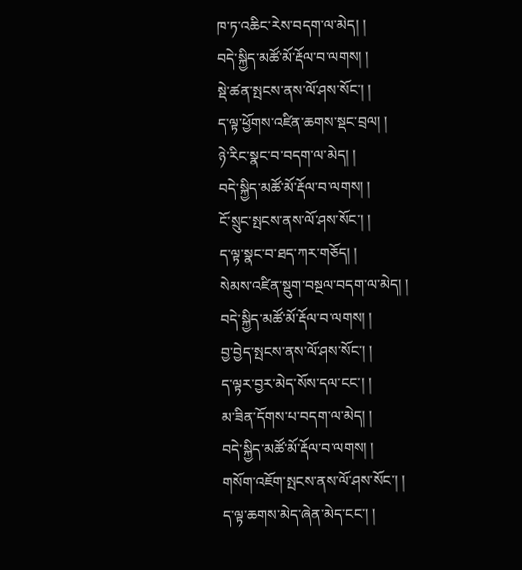ཁ་ཏ་འཆིང་རེས་བདག་ལ་མེད། །
བདེ་སྐྱིད་མཚོ་མོ་རྡོལ་བ་ལགས། །
སྡེ་ཚན་སྤངས་ནས་ལོ་ཤས་སོང་། །
ད་ལྟ་ཕྱོགས་འཛིན་ཆགས་སྡང་བྲལ། །
ཉེ་རིང་སྣང་བ་བདག་ལ་མེད། །
བདེ་སྐྱིད་མཚོ་མོ་རྡོལ་བ་ལགས། །
ངོ་སྲུང་སྤངས་ནས་ལོ་ཤས་སོང་། །
ད་ལྟ་སྣང་བ་ཐད་ཀར་གཅོད། །
སེམས་འཛིན་སྡུག་བསྔལ་བདག་ལ་མེད། །
བདེ་སྐྱིད་མཚོ་མོ་རྡོལ་བ་ལགས། །
བྱ་བྱེད་སྤངས་ནས་ལོ་ཤས་སོང་། །
ད་ལྟར་བྱར་མེད་སོས་དལ་ངང་། །
མ་ཟིན་དོགས་པ་བདག་ལ་མེད། །
བདེ་སྐྱིད་མཚོ་མོ་རྡོལ་བ་ལགས། །
གསོག་འཇོག་སྤངས་ནས་ལོ་ཤས་སོང་། །
ད་ལྟ་ཆགས་མེད་ཞེན་མེད་ངང་། །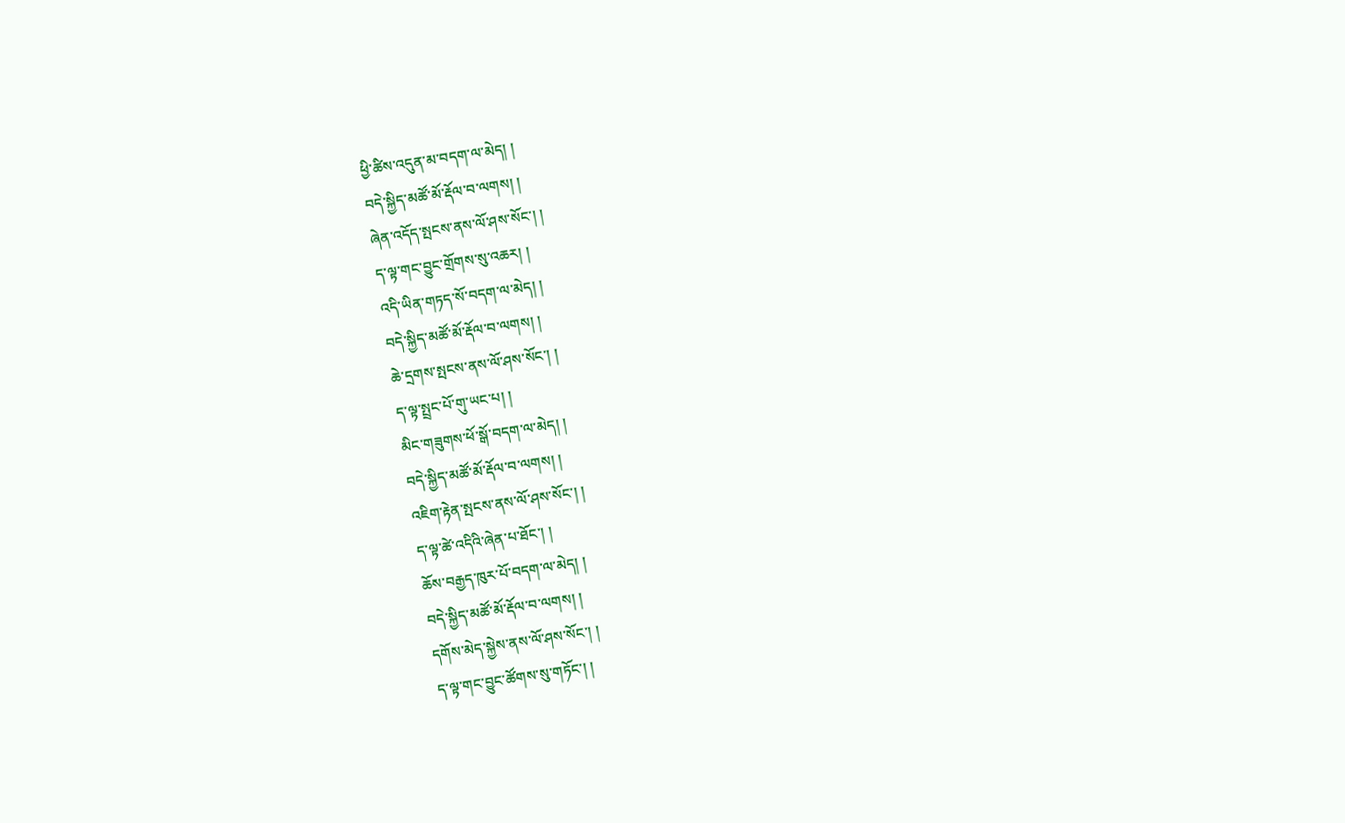ཕྱི་ཚིས་འདུན་མ་བདག་ལ་མེད། །
བདེ་སྐྱིད་མཚོ་མོ་རྡོལ་བ་ལགས། །
ཞེན་འདོད་སྤངས་ནས་ལོ་ཤས་སོང་། །
ད་ལྟ་གང་བྱུང་གྲོགས་སུ་འཆར། །
འདི་ཡིན་གཏད་སོ་བདག་ལ་མེད། །
བདེ་སྐྱིད་མཚོ་མོ་རྡོལ་བ་ལགས། །
ཆེ་དྲགས་སྤངས་ནས་ལོ་ཤས་སོང་། །
ད་ལྟ་སྤྲང་པོ་གུ་ཡང་པ། །
མིང་གཟུགས་ཕོ་སྒོ་བདག་ལ་མེད། །
བདེ་སྐྱིད་མཚོ་མོ་རྡོལ་བ་ལགས། །
འཇིག་རྟེན་སྤངས་ནས་ལོ་ཤས་སོང་། །
ད་ལྟ་ཚེ་འདིའི་ཞེན་པ་ཐོང་། །
ཆོས་བརྒྱད་ཁུར་པོ་བདག་ལ་མེད། །
བདེ་སྐྱིད་མཚོ་མོ་རྡོལ་བ་ལགས། །
དགོས་མེད་སྐྱེས་ནས་ལོ་ཤས་སོང་། །
ད་ལྟ་གང་བྱུང་ཚོགས་སུ་གཏོང་། །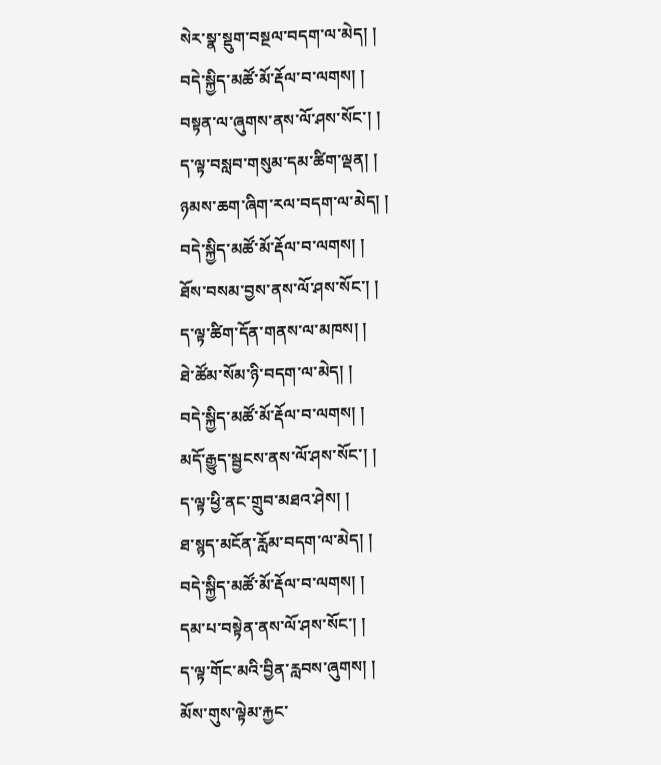སེར་སྣ་སྡུག་བསྔལ་བདག་ལ་མེད། །
བདེ་སྐྱིད་མཚོ་མོ་རྡོལ་བ་ལགས། །
བསྟན་ལ་ཞུགས་ནས་ལོ་ཤས་སོང་། །
ད་ལྟ་བསླབ་གསུམ་དམ་ཚིག་ལྡན། །
ཉམས་ཆག་ཞིག་རལ་བདག་ལ་མེད། །
བདེ་སྐྱིད་མཚོ་མོ་རྡོལ་བ་ལགས། །
ཐོས་བསམ་བྱས་ནས་ལོ་ཤས་སོང་། །
ད་ལྟ་ཚིག་དོན་གནས་ལ་མཁས། །
ཐེ་ཚོམ་སོམ་ཉི་བདག་ལ་མེད། །
བདེ་སྐྱིད་མཚོ་མོ་རྡོལ་བ་ལགས། །
མདོ་རྒྱུད་སྦྱངས་ནས་ལོ་ཤས་སོང་། །
ད་ལྟ་ཕྱི་ནང་གྲུབ་མཐའ་ཤེས། །
ཐ་སྙད་མངོན་རློམ་བདག་ལ་མེད། །
བདེ་སྐྱིད་མཚོ་མོ་རྡོལ་བ་ལགས། །
དམ་པ་བསྟེན་ནས་ལོ་ཤས་སོང་། །
ད་ལྟ་གོང་མའི་བྱིན་རླབས་ཞུགས། །
མོས་གུས་ལྟེམ་རྐྱང་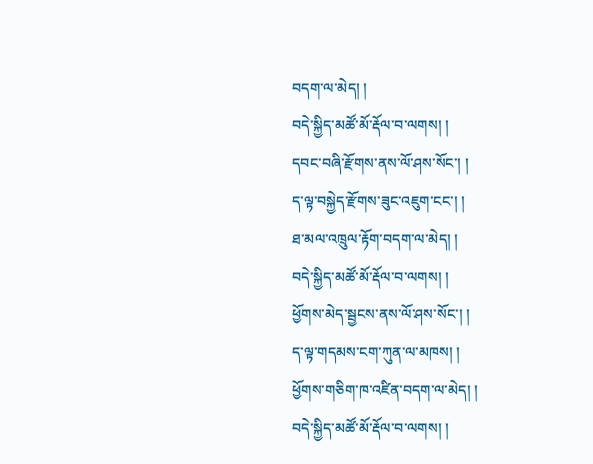བདག་ལ་མེད། །
བདེ་སྐྱིད་མཚོ་མོ་རྡོལ་བ་ལགས། །
དབང་བཞི་རྫོགས་ནས་ལོ་ཤས་སོང་། །
ད་ལྟ་བསྐྱེད་རྫོགས་ཟུང་འཇུག་ངང་། །
ཐ་མལ་འཁྲུལ་རྟོག་བདག་ལ་མེད། །
བདེ་སྐྱིད་མཚོ་མོ་རྡོལ་བ་ལགས། །
ཕྱོགས་མེད་སྦྱངས་ནས་ལོ་ཤས་སོང་། །
ད་ལྟ་གདམས་ངག་ཀུན་ལ་མཁས། །
ཕྱོགས་གཅིག་ཁ་འཛིན་བདག་ལ་མེད། །
བདེ་སྐྱིད་མཚོ་མོ་རྡོལ་བ་ལགས། །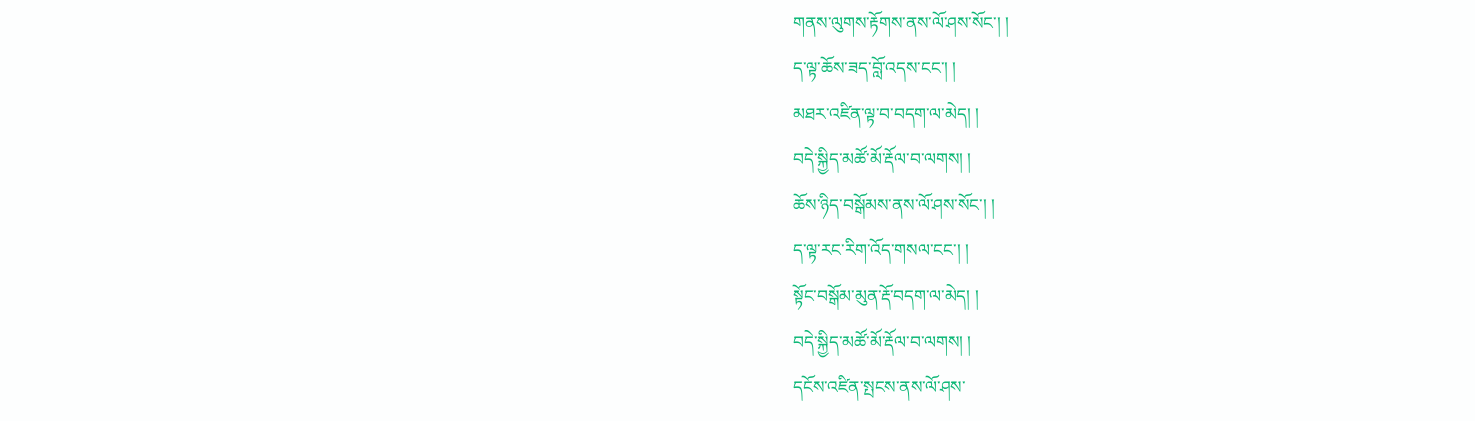གནས་ལུགས་རྟོགས་ནས་ལོ་ཤས་སོང་། །
ད་ལྟ་ཆོས་ཟད་བློ་འདས་ངང་། །
མཐར་འཛིན་ལྟ་བ་བདག་ལ་མེད། །
བདེ་སྐྱིད་མཚོ་མོ་རྡོལ་བ་ལགས། །
ཆོས་ཉིད་བསྒོམས་ནས་ལོ་ཤས་སོང་། །
ད་ལྟ་རང་རིག་འོད་གསལ་ངང་། །
སྟོང་བསྒོམ་མུན་རྡོ་བདག་ལ་མེད། །
བདེ་སྐྱིད་མཚོ་མོ་རྡོལ་བ་ལགས། །
དངོས་འཛིན་སྤངས་ནས་ལོ་ཤས་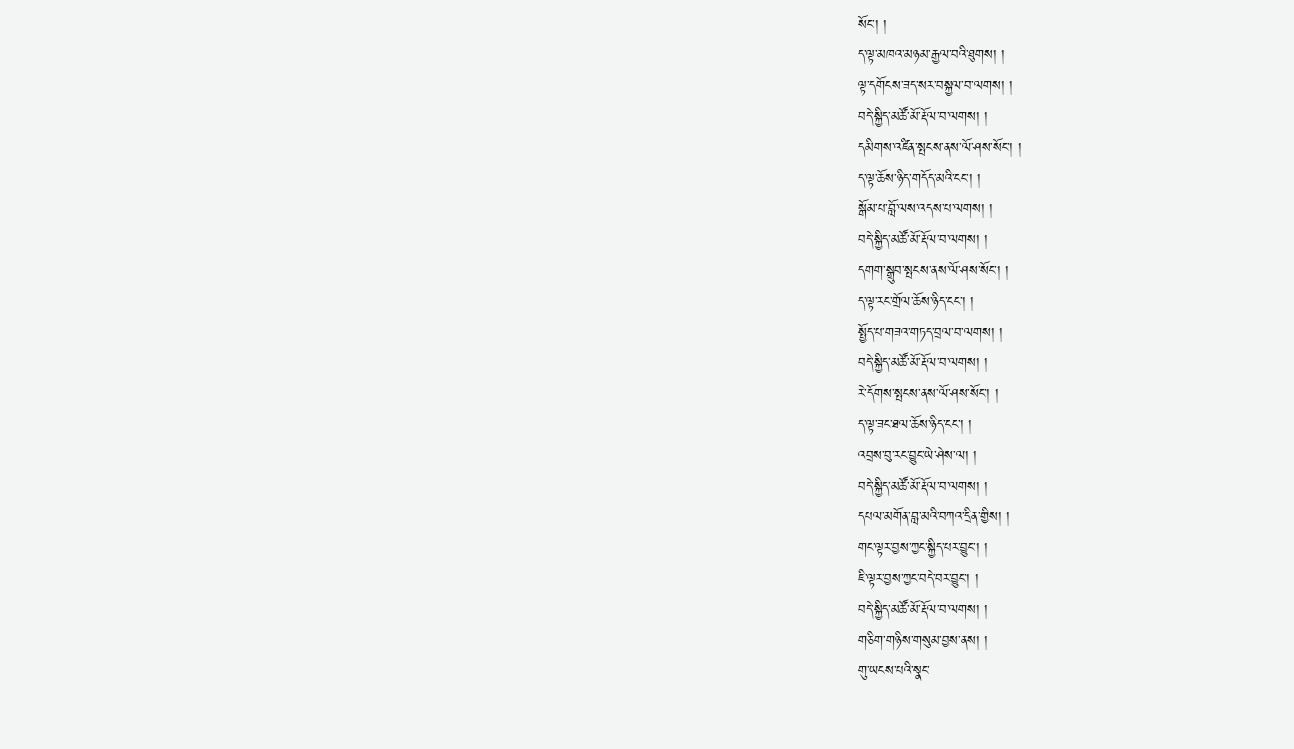སོང་། །
ད་ལྟ་མཁའ་མཉམ་རྒྱལ་བའི་ཐུགས། །
ལྟ་དགོངས་ཟད་སར་བསྐྱལ་བ་ལགས། །
བདེ་སྐྱིད་མཚོ་མོ་རྡོལ་བ་ལགས། །
དམིགས་འཛིན་སྤངས་ནས་ལོ་ཤས་སོང་། །
ད་ལྟ་ཆོས་ཉིད་གདོད་མའི་ངང་། །
སྒོམ་པ་བློ་ལས་འདས་པ་ལགས། །
བདེ་སྐྱིད་མཚོ་མོ་རྡོལ་བ་ལགས། །
དགག་སྒྲུབ་སྤངས་ནས་ལོ་ཤས་སོང་། །
ད་ལྟ་རང་གྲོལ་ཆོས་ཉིད་ངང་། །
སྤྱོད་པ་གཟའ་གཏད་བྲལ་བ་ལགས། །
བདེ་སྐྱིད་མཚོ་མོ་རྡོལ་བ་ལགས། །
རེ་དོགས་སྤངས་ནས་ལོ་ཤས་སོང་། །
ད་ལྟ་ཟང་ཐལ་ཆོས་ཉིད་ངང་། །
འབྲས་བུ་རང་བྱུང་ཡེ་ཤེས་ལ། །
བདེ་སྐྱིད་མཚོ་མོ་རྡོལ་བ་ལགས། །
དཔལ་མགོན་བླ་མའི་བཀའ་དྲིན་གྱིས། །
གང་ལྟར་བྱས་ཀྱང་སྐྱིད་པར་བྱུང་། །
ཇི་ལྟར་བྱས་ཀྱང་བདེ་བར་བྱུང་། །
བདེ་སྐྱིད་མཚོ་མོ་རྡོལ་བ་ལགས། །
གཅིག་གཉིས་གསུམ་བྱས་ནས། །
གུ་ཡངས་པའི་སྣང་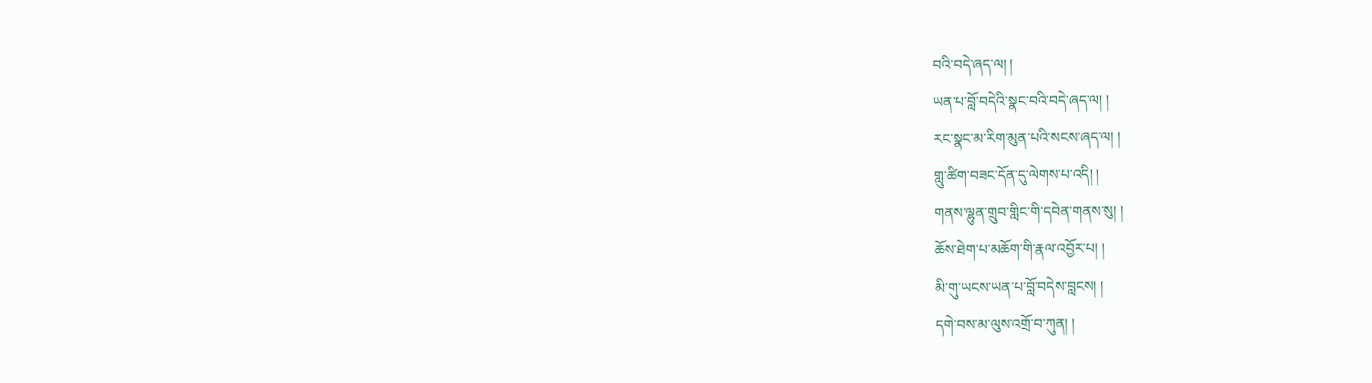བའི་བདེ་ཞད་ལ། །
ཡན་པ་བློ་བདེའི་སྣང་བའི་བདེ་ཞད་ལ། །
རང་སྣང་མ་རིག་མུན་པའི་སངས་ཞད་ལ། །
གླུ་ཚིག་བཟང་དོན་དུ་ལེགས་པ་འདི། །
གནས་ལྷུན་གྲུབ་གླིང་གི་དབེན་གནས་སུ། །
ཆོས་ཐེག་པ་མཆོག་གི་རྣལ་འབྱོར་པ། །
མི་གུ་ཡངས་ཡན་པ་བློ་བདེས་བླངས། །
དགེ་བས་མ་ལུས་འགྲོ་བ་ཀུན། །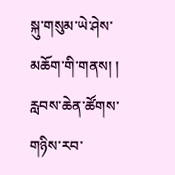སྐུ་གསུམ་ཡེ་ཤེས་མཆོག་གི་གནས། །
རླབས་ཆེན་ཚོགས་གཉིས་རབ་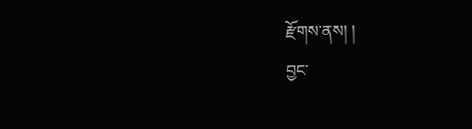རྫོགས་ནས། །
བྱང་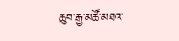ཆུབ་རྒྱ་མཚོ་མཐའ་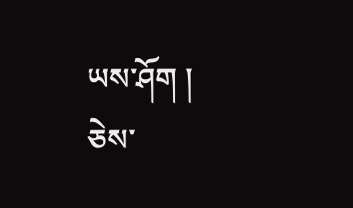ཡས་ཤོག །
ཅེས་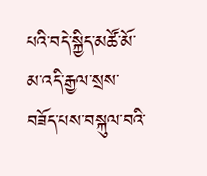པའི་བདེ་སྐྱིད་མཚོ་མོ་མ་འདི་རྒྱལ་སྲས་བཟོད་པས་བསྐུལ་བའི་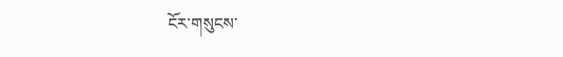ངོར་གསུངས་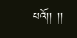པའོ།། །།